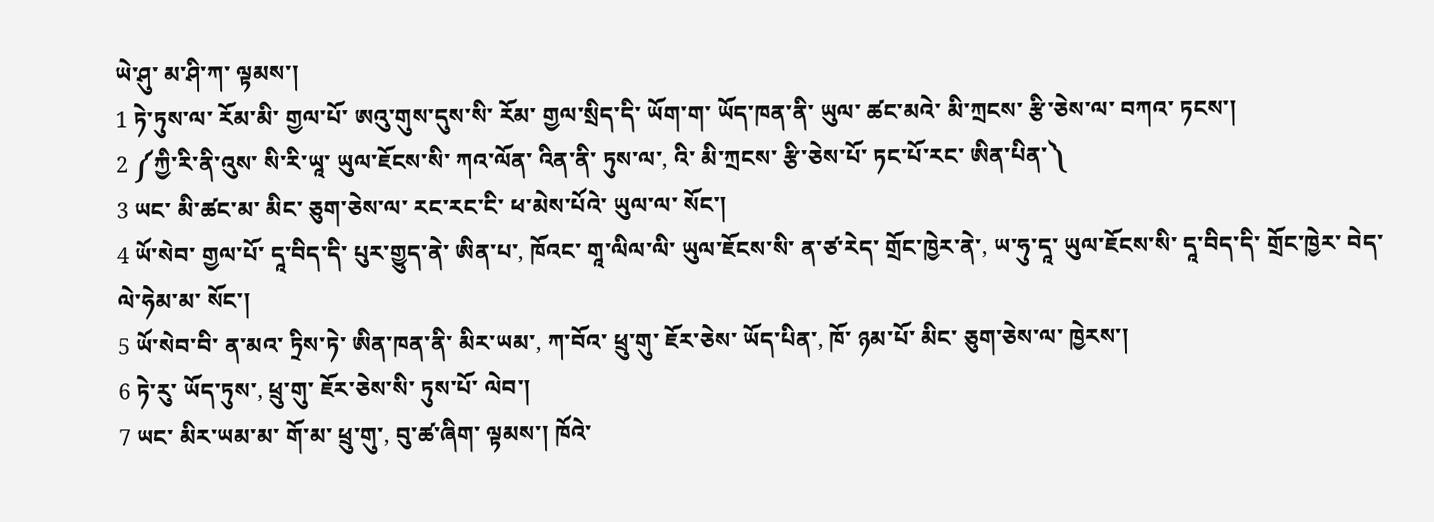ཡེ་ཤུ་ མ་ཤི་ཀ་ ལྟམས་།
1 ཏེ་ཏུས་ལ་ རོམ་མི་ གྱལ་པོ་ ཨའུ་གུས་དུས་སི་ རོམ་ གྱལ་སྲིད་དི་ ཡོག་ག་ ཡོད་ཁན་ནི་ ཡུལ་ ཚང་མའེ་ མི་ཀྲངས་ རྩི་ཅེས་ལ་ བཀའ་ ཏངས་།
2 ༼ཀྱི་རི་ནི་འུས་ སི་རི་ཡཱ་ ཡུལ་ཇོངས་སི་ ཀའ་ལོན་ འིན་ནི་ ཏུས་ལ་, འི་ མི་ཀྲངས་ རྩི་ཅེས་པོ་ ཏང་པོ་རང་ ཨིན་པིན་༽
3 ཡང་ མི་ཚང་མ་ མིང་ ཅུག་ཅེས་ལ་ རང་རང་ངི་ ཕ་མེས་པོའེ་ ཡུལ་ལ་ སོང་།
4 ཡོ་སེབ་ གྱལ་པོ་ དཱ་བིད་དི་ པུར་གྱུད་ནེ་ ཨིན་པ་, ཁོའང་ གཱ་ལིལ་ལི་ ཡུལ་ཇོངས་སི་ ན་ཙ་རེད་ གྲོང་ཁྱེར་ནེ་, ཡ་ཧུ་དཱ་ ཡུལ་ཇོངས་སི་ དཱ་བིད་དི་ གྲོང་ཁྱེར་ བེད་ལེ་ཧེམ་མ་ སོང་།
5 ཡོ་སེབ་བི་ ན་མའ་ ཏྲིས་ཏེ་ ཨིན་ཁན་ནི་ མིར་ཡམ་, ཀ་བོའ་ ཕྲུ་གུ་ ཇོར་ཅེས་ ཡོད་པིན་, ཁོ་ ཉམ་པོ་ མིང་ ཅུག་ཅེས་ལ་ ཁྱེརས་།
6 ཏེ་རུ་ ཡོད་ཏུས་, ཕྲུ་གུ་ ཇོར་ཅེས་སི་ ཏུས་པོ་ ལེབ་།
7 ཡང་ མིར་ཡམ་མ་ གོ་མ་ ཕྲུ་གུ་, བུ་ཚ་ཞིག་ ལྟམས་། ཁོའེ་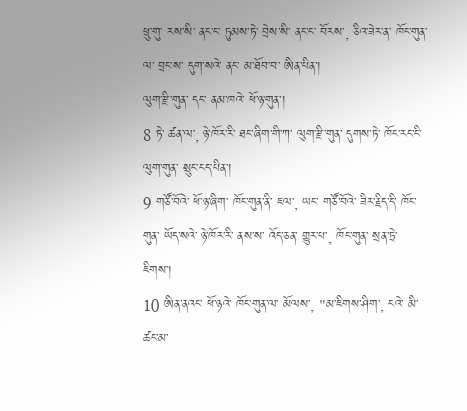ཕྲུ་གུ་ རས་སི་ ནང་ང་ ཏུམས་ཏེ་ བྲེས་སི་ ནང་ང་ བོརས་, ཅིའ་ཟེར་ན་ ཁོང་གུན་ལ་ བྲང་ས་ དུག་སའེ་ ནང་ མ་ཐོབ་བ་ ཨིན་པིན་།
ལུག་རྫི་གུན་ དང་ ནམ་ཁའེ་ ཕོ་ཉ་གུན་།
8 ཏེ་ ཚན་ལ་, ཉེ་ཁོར་རི་ ཐང་ཞིག་གི་ཀ་ ལུག་རྫི་གུན་ དུགས་ཏེ་ ཁོང་རང་ངི་ ལུག་གུན་ སྲུང་ངད་པིན་།
9 གཙོ་བོའེ་ ཕོ་ཉ་ཞིག་ ཁོང་གུན་ནི་ ཇལ་, ཡང་ གཙོ་བོའེ་ ཟིར་རྗིད་དི་ ཁོང་གུན་ ཡོད་སའེ་ ཉེ་ཁོར་རི་ ནས་ས་ འོད་ཅན་ གྱུར་པ་, ཁོང་གུན་ སྲན་ཏྲེ་ ཇིགས་།
10 ཨིན་ནའང་ ཕོ་ཉའེ་ ཁོང་གུན་ལ་ མོལས་, "མ་ཇིགས་ཤིག་, ངའེ་ མི་ཚང་མ་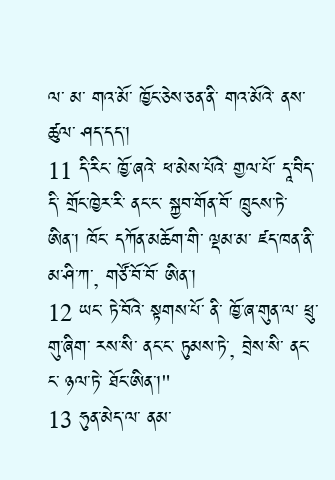ལ་ མ་ གའ་མོ་ ཁྱོང་ཅེས་ཅན་ནི་ གའ་མོའེ་ ནས་ཚུལ་ ཤད་དད་།
11 དི་རིང་ ཁྱོ་ཞའེ་ ཕ་མེས་པོའེ་ གྱལ་པོ་ དཱ་བིད་དི་ གྲོང་ཁྱེར་རི་ ནང་ང་ སྐྱབ་གོན་བོ་ ཁྲུངས་ཏེ་ ཨིན་། ཁོང་ དཀོན་མཆོག་གི་ ལྡམ་མ་ ཛད་ཁན་ནི་ མ་ཤི་ཀ་, གཙོ་བོ་བོ་ ཨིན་།
12 ཡང་ ཏེ་བོའེ་ སྟགས་པོ་ ནི་ ཁྱོ་ཞ་གུན་ལ་ ཕྲུ་གུ་ཞིག་ རས་སི་ ནང་ང་ ཏུམས་ཏེ་, བྲེས་སི་ ནང་ང་ ཉལ་ཏེ་ ཐོང་ཨིན་།"
13 ཧུན་མེད་ལ་ ནམ་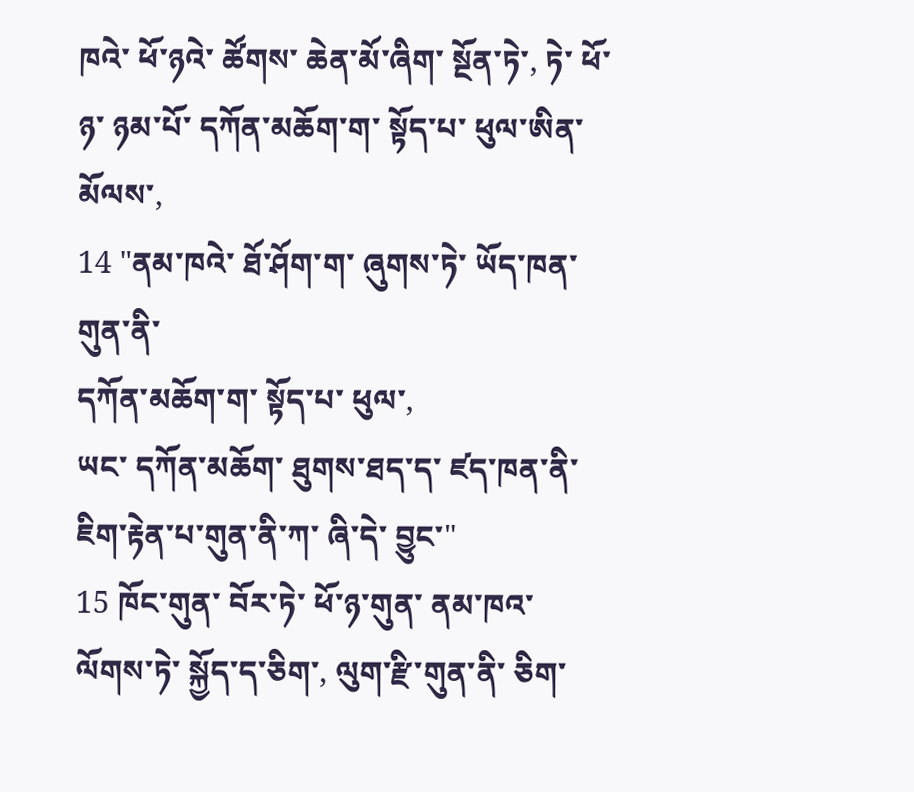ཁའེ་ ཕོ་ཉའེ་ ཚོགས་ ཆེན་མོ་ཞིག་ སྔོན་ཏེ་, ཏེ་ ཕོ་ཉ་ ཉམ་པོ་ དཀོན་མཆོག་ག་ སྟོད་པ་ ཕུལ་ཨིན་ མོལས་,
14 "ནམ་ཁའེ་ ཐོ་ཤོག་ག་ ཞུགས་ཏེ་ ཡོད་ཁན་གུན་ནི་
དཀོན་མཆོག་ག་ སྟོད་པ་ ཕུལ་,
ཡང་ དཀོན་མཆོག་ ཐུགས་ཐད་ད་ ཛད་ཁན་ནི་
ཇིག་རྟེན་པ་གུན་ནི་ཀ་ ཞི་དེ་ བྱུང་"
15 ཁོང་གུན་ བོར་ཏེ་ ཕོ་ཉ་གུན་ ནམ་ཁའ་ ལོགས་ཏེ་ སྐྱོད་ད་ཅིག་, ལུག་རྫི་གུན་ནི་ ཅིག་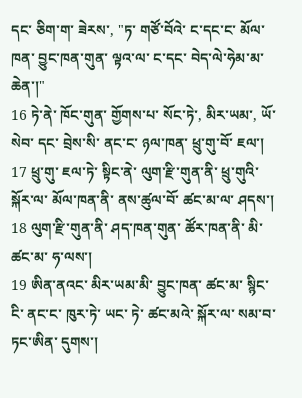དང་ ཅིག་ག་ ཟེརས་, "ཏ་ གཙོ་བོའེ་ ང་དང་ང་ མོལ་ཁན་ བྱུང་ཁན་གུན་ ལྟའ་ལ་ ང་དང་ བེད་ལེ་ཧེམ་མ་ ཆེན་།"
16 ཏེ་ནེ་ ཁོང་གུན་ གྱོགས་པ་ སོང་ཏེ་, མིར་ཡམ་, ཡོ་སེབ་ དང་ བྲེས་སི་ ནང་ང་ ཉལ་ཁན་ ཕྲུ་གུ་བོ་ ཇལ་།
17 ཕྲུ་གུ་ ཇལ་ཏེ་ སྟིང་ནེ་ ལུག་རྫི་གུན་ནི་ ཕྲུ་གུའི་ སྐོར་ལ་ མོལ་ཁན་ནི་ ནས་ཚུལ་བོ་ ཚང་མ་ལ་ ཤདས་།
18 ལུག་རྫི་གུན་ནི་ ཤད་ཁན་གུན་ ཚོར་ཁན་ནི་ མི་ ཚང་མ་ ཧ་ལས་།
19 ཨིན་ནའང་ མིར་ཡམ་མི་ བྱུང་ཁན་ ཚང་མ་ སྙིང་ངི་ ནང་ང་ ཁུར་ཏེ་ ཡང་ ཏེ་ ཚང་མའེ་ སྐོར་ལ་ སམ་བ་ ཏང་ཨིན་ དུགས་།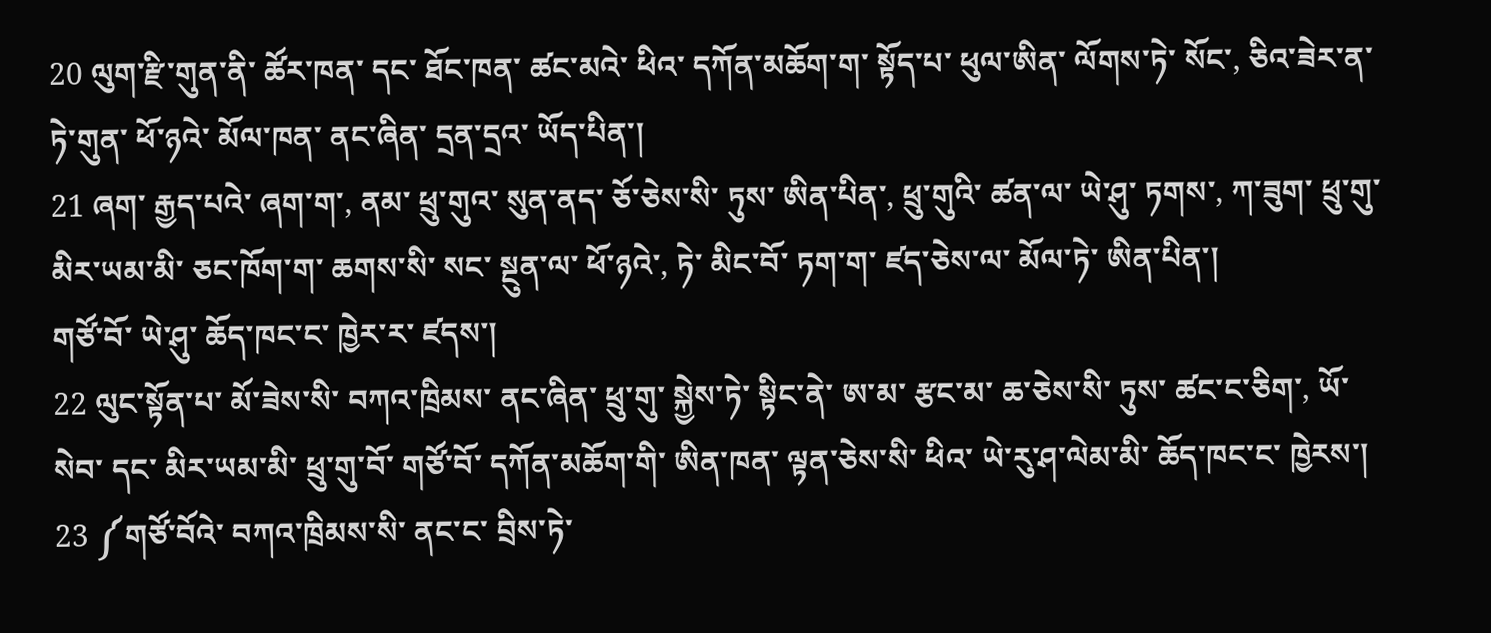20 ལུག་རྫི་གུན་ནི་ ཚོར་ཁན་ དང་ ཐོང་ཁན་ ཚང་མའེ་ ཕིའ་ དཀོན་མཆོག་ག་ སྟོད་པ་ ཕུལ་ཨིན་ ལོགས་ཏེ་ སོང་, ཅིའ་ཟེར་ན་ ཏེ་གུན་ ཕོ་ཉའེ་ མོལ་ཁན་ ནང་ཞིན་ དྲན་དྲའ་ ཡོད་པིན་།
21 ཞག་ རྒྱད་པའེ་ ཞག་ག་, ནམ་ ཕྲུ་གུའ་ སུན་ནད་ ཅོ་ཅེས་སི་ ཏུས་ ཨིན་པིན་, ཕྲུ་གུའི་ ཚན་ལ་ ཡེ་ཤུ་ ཏགས་, ཀ་ཟུག་ ཕྲུ་གུ་ མིར་ཡམ་མི་ ཅང་ཁོག་ག་ ཆགས་སི་ སང་ སྔུན་ལ་ ཕོ་ཉའེ་, ཏེ་ མིང་བོ་ ཏག་ག་ ཛད་ཅེས་ལ་ མོལ་ཏེ་ ཨིན་པིན་།
གཙོ་བོ་ ཡེ་ཤུ་ ཆོད་ཁང་ང་ ཁྱེར་ར་ ཛདས་།
22 ལུང་སྟོན་པ་ མོ་ཟེས་སི་ བཀའ་ཁྲིམས་ ནང་ཞིན་ ཕྲུ་གུ་ སྐྱེས་ཏེ་ སྟིང་ནེ་ ཨ་མ་ རྩང་མ་ ཆ་ཅེས་སི་ ཏུས་ ཚང་ང་ཅིག་, ཡོ་སེབ་ དང་ མིར་ཡམ་མི་ ཕྲུ་གུ་བོ་ གཙོ་བོ་ དཀོན་མཆོག་གི་ ཨིན་ཁན་ ལྟན་ཅེས་སི་ ཕིའ་ ཡེ་རུ་ཤ་ལེམ་མི་ ཆོད་ཁང་ང་ ཁྱེརས་།
23 ༼གཙོ་བོའེ་ བཀའ་ཁྲིམས་སི་ ནང་ང་ བྲིས་ཏེ་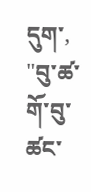དུག་, "བུ་ཚ་ གོ་བུ་ ཚང་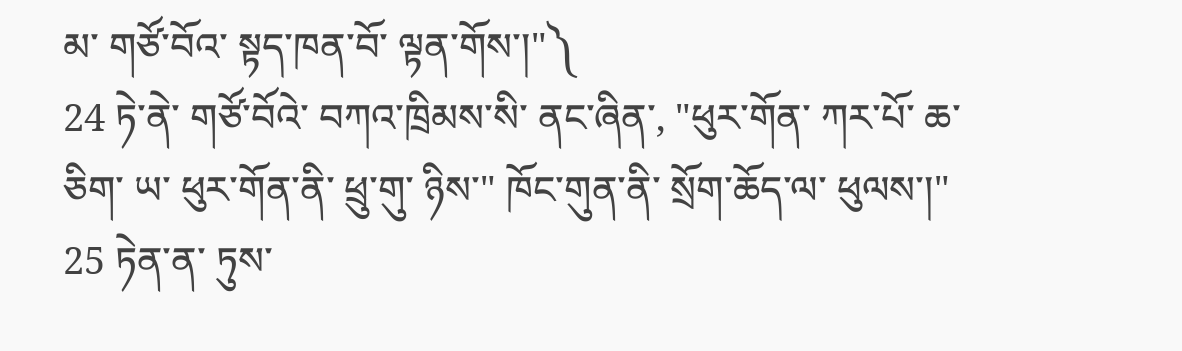མ་ གཙོ་བོའ་ སྟད་ཁན་བོ་ ལྟན་གོས་།"༽
24 ཏེ་ནེ་ གཙོ་བོའེ་ བཀའ་ཁྲིམས་སི་ ནང་ཞིན་, "ཕུར་གོན་ ཀར་པོ་ ཆ་ཅིག་ ཡ་ ཕུར་གོན་ནི་ ཕྲུ་གུ་ ཉིས་" ཁོང་གུན་ནི་ སྲོག་ཆོད་ལ་ ཕུལས་།"
25 ཏེན་ན་ ཏུས་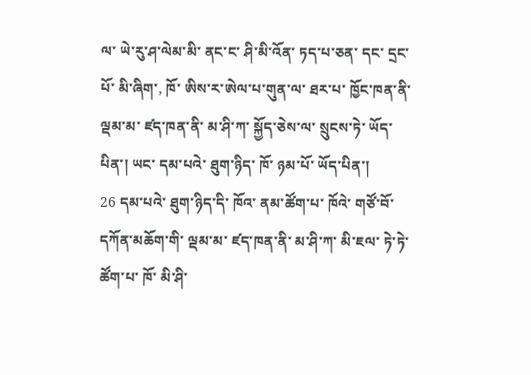ལ་ ཡེ་རུ་ཤ་ལེམ་མི་ ནང་ང་ ཤི་མི་འོན་ ཏད་པ་ཅན་ དང་ དྲང་པོ་ མི་ཞིག་, ཁོ་ ཨིས་ར་ཨེལ་པ་གུན་ལ་ ཐར་པ་ ཁྱོང་ཁན་ནི་ ལྡམ་མ་ ཛད་ཁན་ནི་ མ་ཤི་ཀ་ སྐྱོད་ཅེས་ལ་ སྲུངས་ཏེ་ ཡོད་པིན་། ཡང་ དམ་པའེ་ ཐུག་ཉིད་ ཁོ་ ཉམ་པོ་ ཡོད་པིན་།
26 དམ་པའེ་ ཐུག་ཉིད་དི་ ཁོའ་ ནམ་ཚོག་པ་ ཁོའེ་ གཙོ་བོ་ དཀོན་མཆོག་གི་ ལྡམ་མ་ ཛད་ཁན་ནི་ མ་ཤི་ཀ་ མི་ཇལ་ ཏེ་ཏེ་ཚོག་པ་ ཁོ་ མི་ཤི་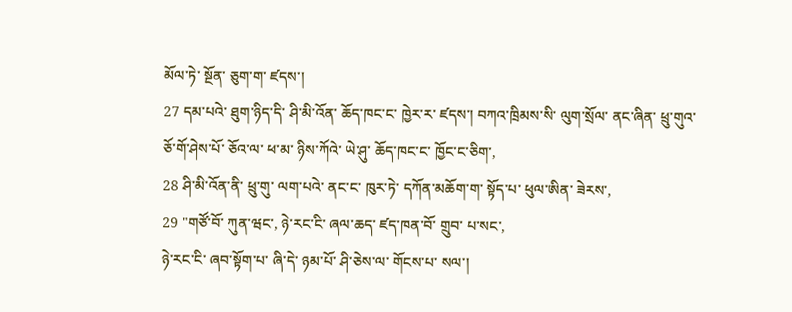མོལ་ཏེ་ སྔོན་ ཅུག་ག་ ཛདས་།
27 དམ་པའེ་ ཐུག་ཉིད་དི་ ཤི་མི་འོན་ ཆོད་ཁང་ང་ ཁྱེར་ར་ ཛདས་། བཀའ་ཁྲིམས་སི་ ལུག་སྲོལ་ ནང་ཞིན་ ཕྲུ་གུའ་ ཅོ་གོ་ཤེས་པོ་ ཅོའ་ལ་ ཕ་མ་ ཉིས་ཀོའེ་ ཡེ་ཤུ་ ཆོད་ཁང་ང་ ཁྱོང་ང་ཅིག་,
28 ཤི་མི་འོན་ནི་ ཕྲུ་གུ་ ལག་པའེ་ ནང་ང་ ཁུར་ཏེ་ དཀོན་མཆོག་ག་ སྟོད་པ་ ཕུལ་ཨིན་ ཟེརས་,
29 "གཙོ་བོ་ ཀུན་ཝང་, ཉེ་རང་ངི་ ཞལ་ཆད་ ཛད་ཁན་བོ་ གྲུབ་ པ་སང་,
ཉེ་རང་ངི་ ཞབ་སྟོག་པ་ ཞི་དེ་ ཉམ་པོ་ ཤི་ཅེས་ལ་ གོངས་པ་ སལ་།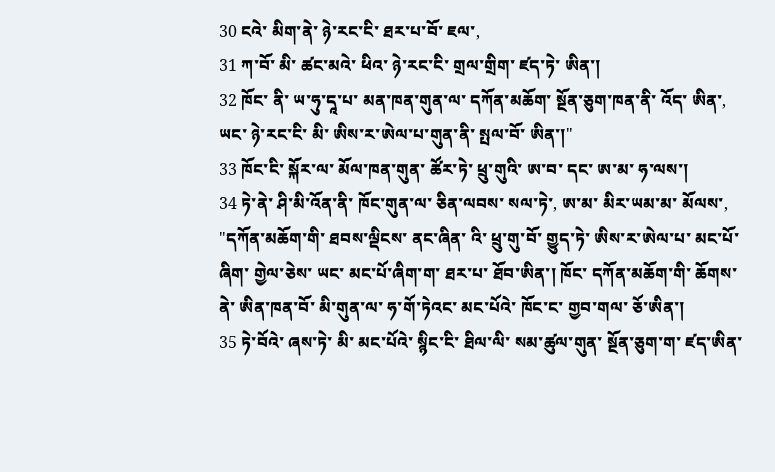30 ངའེ་ མིག་ནེ་ ཉེ་རང་ངི་ ཐར་པ་བོ་ ཇལ་,
31 ཀ་བོ་ མི་ ཚང་མའེ་ ཕིའ་ ཉེ་རང་ངི་ གྲལ་གྲིག་ ཛད་ཏེ་ ཨིན་།
32 ཁོང་ ནི་ ཡ་ཧུ་དཱ་པ་ མན་ཁན་གུན་ལ་ དཀོན་མཆོག་ སྔོན་ཅུག་ཁན་ནི་ འོད་ ཨིན་,
ཡང་ ཉེ་རང་ངི་ མི་ ཨིས་ར་ཨེལ་པ་གུན་ནི་ སྤལ་བོ་ ཨིན་།"
33 ཁོང་ངི་ སྐོར་ལ་ མོལ་ཁན་གུན་ ཚོར་ཏེ་ ཕྲུ་གུའི་ ཨ་བ་ དང་ ཨ་མ་ ཧ་ལས་།
34 ཏེ་ནེ་ ཤི་མི་འོན་ནི་ ཁོང་གུན་ལ་ ཅིན་ལབས་ སལ་ཏེ་, ཨ་མ་ མིར་ཡམ་མ་ མོལས་, "དཀོན་མཆོག་གི་ ཐབས་ལྡིངས་ ནང་ཞིན་ འི་ ཕྲུ་གུ་བོ་ གྱུད་ཏེ་ ཨིས་ར་ཨེལ་པ་ མང་པོ་ཞིག་ གྱེལ་ཅེས་ ཡང་ མང་པོ་ཞིག་ག་ ཐར་པ་ ཐོབ་ཨིན་། ཁོང་ དཀོན་མཆོག་གི་ ཆོགས་ནེ་ ཨིན་ཁན་བོ་ མི་གུན་ལ་ ཧ་གོ་ཏེའང་ མང་པོའེ་ ཁོང་ང་ གྱབ་གལ་ ཅོ་ཨིན་།
35 ཏེ་བོའེ་ ཞས་ཏེ་ མི་ མང་པོའེ་ སྙིང་ངི་ ཐིལ་ལི་ སམ་ཚུལ་གུན་ སྔོན་ཅུག་ག་ ཛད་ཨིན་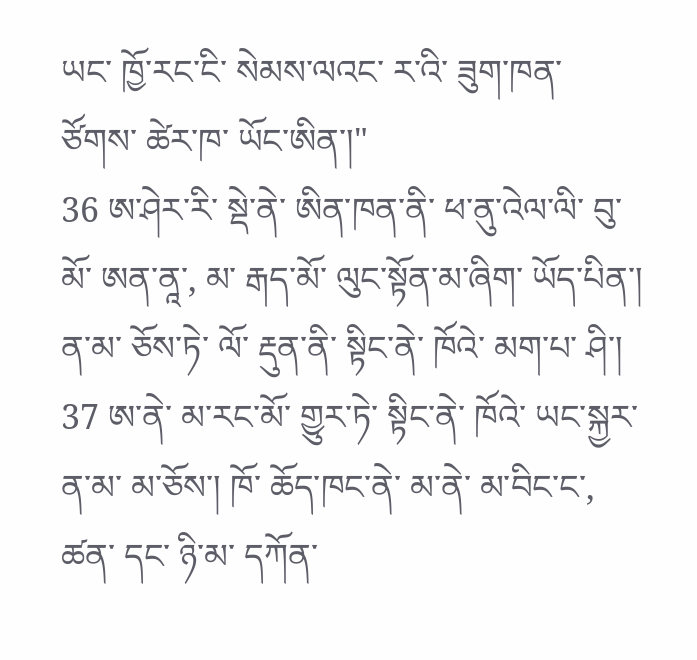ཡང་ ཁྱོ་རང་ངི་ སེམས་ལའང་ ར་འི་ ཟུག་ཁན་ ཙོགས་ ཚེར་ཁ་ ཡོང་ཨིན་།"
36 ཨ་ཤེར་རི་ སྡེ་ནེ་ ཨིན་ཁན་ནི་ ཕ་ནུ་འེལ་ལི་ བུ་མོ་ ཨན་ནཱ་, མ་ རྒད་མོ་ ལུང་སྟོན་མ་ཞིག་ ཡོད་པིན་། ན་མ་ ཅོས་ཏེ་ ལོ་ རྡུན་ནི་ སྟིང་ནེ་ ཁོའེ་ མག་པ་ ཤི་།
37 ཨ་ནེ་ མ་རང་མོ་ གྱུར་ཏེ་ སྟིང་ནེ་ ཁོའེ་ ཡང་སྐྱར་ ན་མ་ མ་ཅོས་། ཁོ་ ཆོད་ཁང་ནེ་ མ་ནེ་ མ་བིང་ང་, ཚན་ དང་ ཉི་མ་ དཀོན་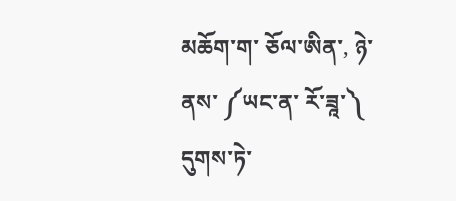མཆོག་ག་ ཅོལ་ཨིན་, ཉེ་ནས་ ༼ཡང་ན་ རོ་ཟཱ་༽ དུགས་ཏེ་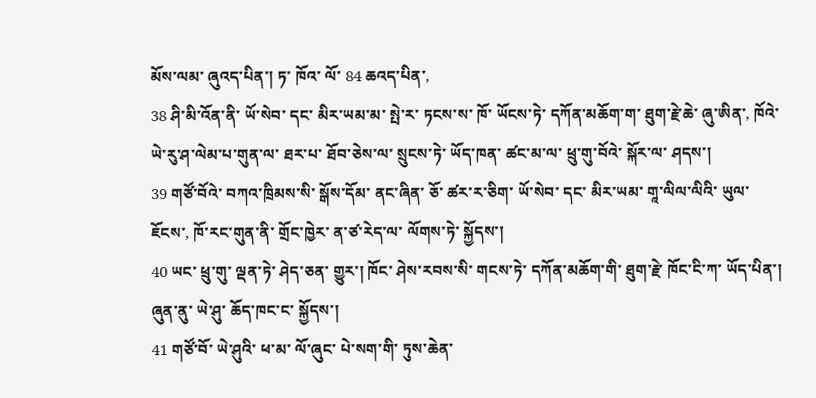མོས་ལམ་ ཞུའད་པིན་། ཏ་ ཁོའ་ ལོ་ 84 ཆའད་པིན་,
38 ཤི་མི་འོན་ནི་ ཡོ་སེབ་ དང་ མིར་ཡམ་མ་ སྤེ་ར་ ཏངས་ས་ ཁོ་ ཡོངས་ཏེ་ དཀོན་མཆོག་ག་ ཐུག་རྗེ་ཆེ་ ཞུ་ཨིན་, ཁོའེ་ ཡེ་རུ་ཤ་ལེམ་པ་གུན་ལ་ ཐར་པ་ ཐོབ་ཅེས་ལ་ སྲུངས་ཏེ་ ཡོད་ཁན་ ཚང་མ་ལ་ ཕྲུ་གུ་བོའེ་ སྐོར་ལ་ ཤདས་།
39 གཙོ་བོའེ་ བཀའ་ཁྲིམས་སི་ སྒོས་དོམ་ ནང་ཞིན་ ཅོ་ ཚར་ར་ཅིག་ ཡོ་སེབ་ དང་ མིར་ཡམ་ གཱ་ལིལ་ལིའི་ ཡུལ་ཇོངས་, ཁོ་རང་གུན་ནི་ གྲོང་ཁྱེར་ ན་ཙ་རེད་ལ་ ལོགས་ཏེ་ སྐྱོདས་།
40 ཡང་ ཕྲུ་གུ་ ལྡན་ཏེ་ ཤེད་ཅན་ གྱུར་། ཁོང་ ཤེས་རབས་སི་ གངས་ཏེ་ དཀོན་མཆོག་གི་ ཐུག་རྗེ་ ཁོང་ངི་ཀ་ ཡོད་པིན་།
ཞུན་ནུ་ ཡེ་ཤུ་ ཆོད་ཁང་ང་ སྐྱོདས་།
41 གཙོ་བོ་ ཡེ་ཤུའི་ ཕ་མ་ ལོ་ཞུང་ པེ་སག་གི་ ཏུས་ཆེན་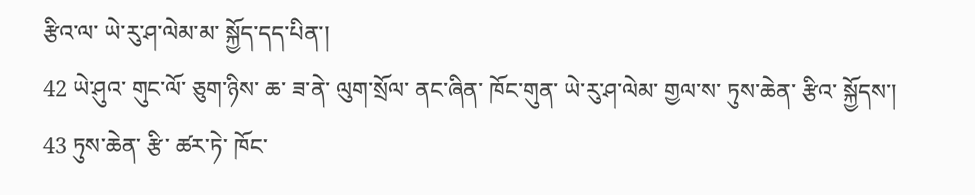རྩིའ་ལ་ ཡེ་རུ་ཤ་ལེམ་མ་ སྐྱོད་དད་པིན་།
42 ཡེ་ཤུའ་ གུང་ལོ་ ཅུག་ཉིས་ ཆ་ ཟ་ནེ་ ལུག་སྲོལ་ ནང་ཞིན་ ཁོང་གུན་ ཡེ་རུ་ཤ་ལེམ་ གྱལ་ས་ ཏུས་ཆེན་ རྩིའ་ སྐྱོདས་།
43 ཏུས་ཆེན་ རྩི་ ཚར་ཏེ་ ཁོང་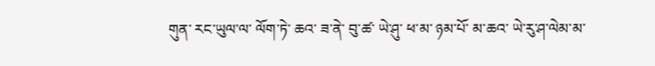གུན་ རང་ཡུལ་ལ་ ལོག་ཏེ་ ཆའ་ ཟ་ནེ་ བུ་ཚ་ ཡེ་ཤུ་ ཕ་མ་ ཉམ་པོ་ མ་ཆའ་ ཡེ་རུ་ཤ་ལེམ་མ་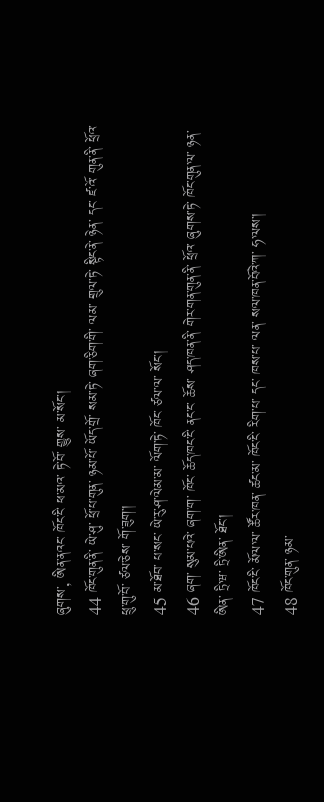ཞུགས་, ཨིན་ནའང་ ཁོང་ངི་ ཕ་མའ་ ཏེ་བོ་ གྱུས་ མ་སོང་།
44 ཁོང་གུན་ནི་ ཡེ་ཤུ་ ཕྲོ་པ་གུན་ ཉམ་པོ་ ཡོད་གྲོ་ སམ་ཏེ་ ཞག་ཅིག་གི་ ལམ་ གྲུལ་ཏེ་ སྟིང་ནེ་ ཉེན་ དང་ ཛ་འོ་ གུན་ནི་ ཕྲོའ་ ཕྲུ་གུ་བོ་ ཙལ་ཅེས་ གོ་ཟུག་།
45 མ་ཐོབ་ པ་སང་ ཡེ་རུ་ཤ་ལེམ་མ་ ལོག་ཏེ་ ཁོང་ ཙལ་ལ་ སོང་།
46 ཞག་ སུམ་པའེ་ ཞག་ག་ ཁོང་ ཆོད་ཁང་ངི་ ནང་ང་ ཆོས་ ཤད་ཁན་ནི་ གེར་གན་གུན་ནི་ ཕྲོའ་ ཞུགས་ཏེ་ ཁོང་གུན་ལ་ ཉན་ཨིན་ ཏྲི་ཝ་ ཏྲི་ཨིན་ ཐོང་།
47 ཁོང་ངི་ མོལ་ལ་ ཚོར་ཁན་ ཚང་མ་ ཁོང་ངི་ རིག་པ་ དང་ ཁས་པ་ ལན་ སལ་ཁན་བོའེ་ཀ་ ཧ་ལས་།
48 ཁོང་གུན་ ཉམ་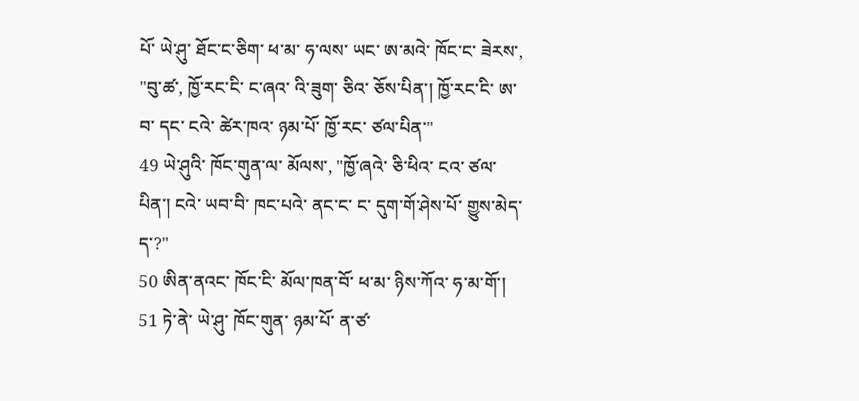པོ་ ཡེ་ཤུ་ ཐོང་ང་ཅིག་ ཕ་མ་ ཧ་ལས་ ཡང་ ཨ་མའེ་ ཁོང་ང་ ཟེརས་, "བུ་ཚ་, ཁྱོ་རང་ངི་ ང་ཞའ་ འི་ཟུག་ ཅིའ་ ཅོས་པིན་། ཁྱོ་རང་ངི་ ཨ་བ་ དང་ ངའེ་ ཚེར་ཁའ་ ཉམ་པོ་ ཁྱོ་རང་ ཙལ་པིན་"
49 ཡེ་ཤུའི་ ཁོང་གུན་ལ་ མོལས་, "ཁྱོ་ཞའེ་ ཅི་ཕིའ་ ངའ་ ཙལ་པིན་། ངའེ་ ཡབ་བི་ ཁང་པའེ་ ནང་ང་ ང་ དུག་གོ་ཤེས་པོ་ གྱུས་མེད་ད་?"
50 ཨིན་ནའང་ ཁོང་ངི་ མོལ་ཁན་བོ་ ཕ་མ་ ཉིས་ཀོའ་ ཧ་མ་གོ་།
51 ཏེ་ནེ་ ཡེ་ཤུ་ ཁོང་གུན་ ཉམ་པོ་ ན་ཙ་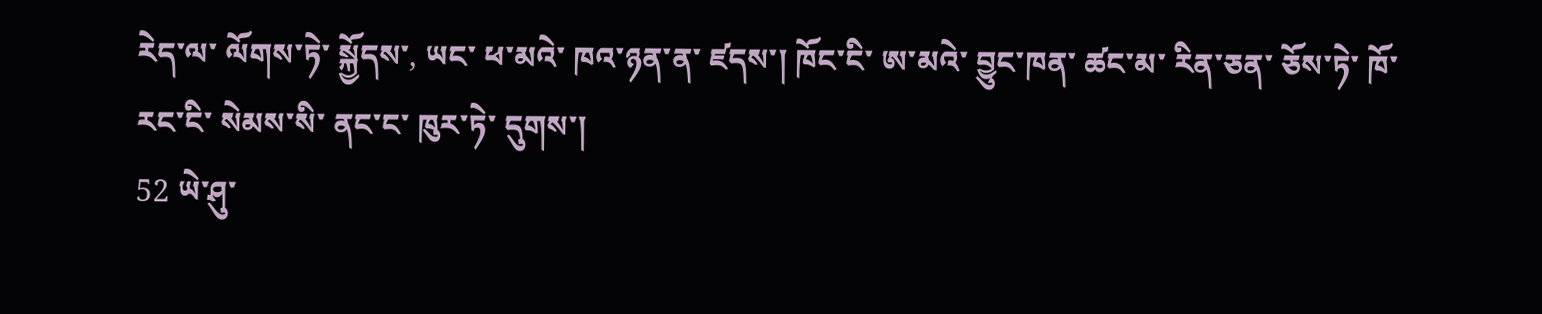རེད་ལ་ ལོགས་ཏེ་ སྐྱོདས་, ཡང་ ཕ་མའེ་ ཁའ་ཉན་ན་ ཛདས་། ཁོང་ངི་ ཨ་མའེ་ བྱུང་ཁན་ ཚང་མ་ རིན་ཅན་ ཅོས་ཏེ་ ཁོ་རང་ངི་ སེམས་སི་ ནང་ང་ ཁུར་ཏེ་ དུགས་།
52 ཡེ་ཤུ་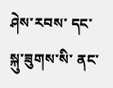ཤེས་རབས་ དང་ སྐུ་ཟུགས་སི་ ནང་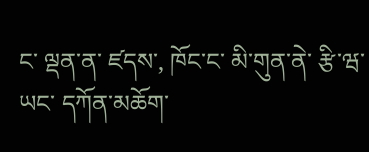ང་ ལྡན་ན་ ཛདས་, ཁོང་ང་ མི་གུན་ནེ་ རྩི་ཝ་ ཡང་ དཀོན་མཆོག་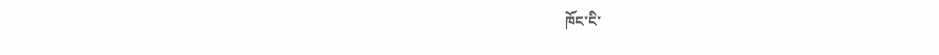ཁོང་ངི་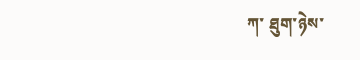ཀ་ ཐུག་ཉེས་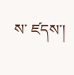ས་ ཛདས་།